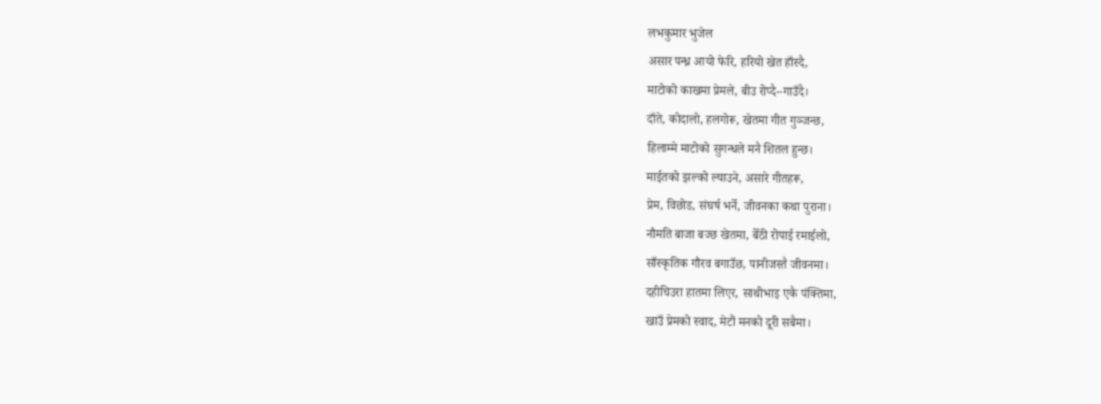लभकुमार भुजेल
असार पन्ध्र आयो फेरि, हरियो खेत हाँस्दै,
माटोको काखमा प्रेमले, बीउ रोप्दै–गाउँदै।
दाँते, कोदालो, हलगोरू, खेतमा गीत गुञ्जन्छ,
हिलाम्मे माटोको सुगन्धले मनै शितल हुन्छ।
माईतको झल्को ल्याउने, असारे गीतहरू,
प्रेम, विछोड, संघर्ष भर्ने, जीवनका कथा पुराना।
नौमति बाजा बज्छ खेतमा, बेँठी रोपाई रमाईलो,
साँस्कृतिक गौरव बगाउँछ, पानीजस्तै जीवनमा।
दहीचिउरा हातमा लिएर, साथीभाइ एकै पंक्तिमा,
खाउँ प्रेमको स्वाद, मेटौं मनको दूरी सबैमा।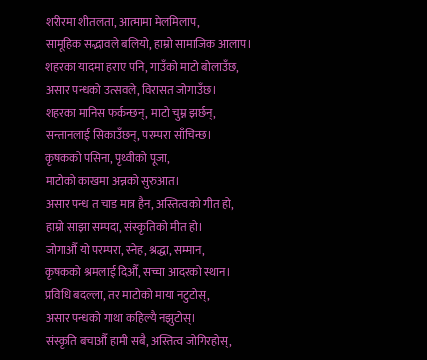शरीरमा शीतलता, आत्मामा मेलमिलाप,
सामूहिक सद्भावले बलियो, हाम्रो सामाजिक आलाप।
शहरका यादमा हराए पनि, गाउँको माटो बोलाउँछ,
असार पन्धको उत्सवले, विरासत जोगाउँछ।
शहरका मानिस फर्कन्छन्, माटो चुम्न झर्छन्,
सन्तानलाई सिकाउँछन्, परम्परा साँचिन्छ।
कृषकको पसिना, पृथ्वीको पूजा,
माटोको काखमा अन्नको सुरुआत।
असार पन्ध त चाड मात्र हैन, अस्तित्वको गीत हो,
हाम्रो साझा सम्पदा, संस्कृतिको मीत हो।
जोगाऔँ यो परम्परा, स्नेह, श्रद्धा, सम्मान,
कृषकको श्रमलाई दिऔँ, सच्चा आदरको स्थान।
प्रविधि बदल्ला, तर माटोको माया नटुटोस्,
असार पन्धको गाथा कहिल्यै नझुटोस्।
संस्कृति बचाऔँ हामी सबै, अस्तित्व जोगिरहोस्,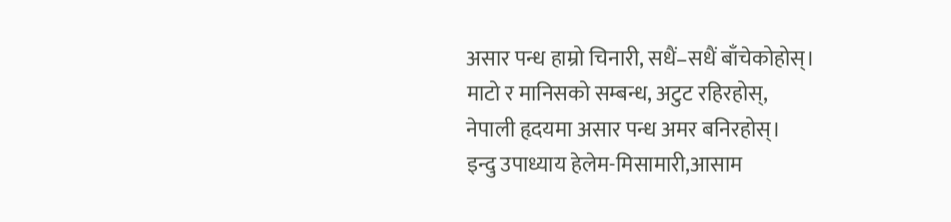असार पन्ध हाम्रो चिनारी, सधैं–सधैं बाँचेकोहोस्।
माटो र मानिसको सम्बन्ध, अटुट रहिरहोस्,
नेपाली हृदयमा असार पन्ध अमर बनिरहोस्।
इन्दु उपाध्याय हेलेम-मिसामारी,आसाम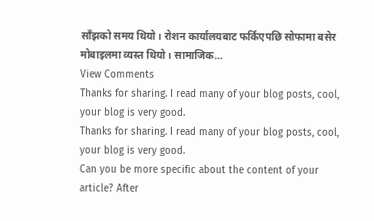साँझको समय थियो। रोशन कार्यालयबाट फर्किएपछि सोफामा बसेर मोबाइलमा व्यस्त थियो। सामाजिक…
View Comments
Thanks for sharing. I read many of your blog posts, cool, your blog is very good.
Thanks for sharing. I read many of your blog posts, cool, your blog is very good.
Can you be more specific about the content of your article? After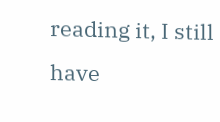reading it, I still have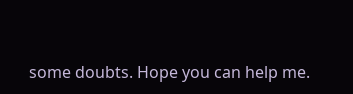some doubts. Hope you can help me.